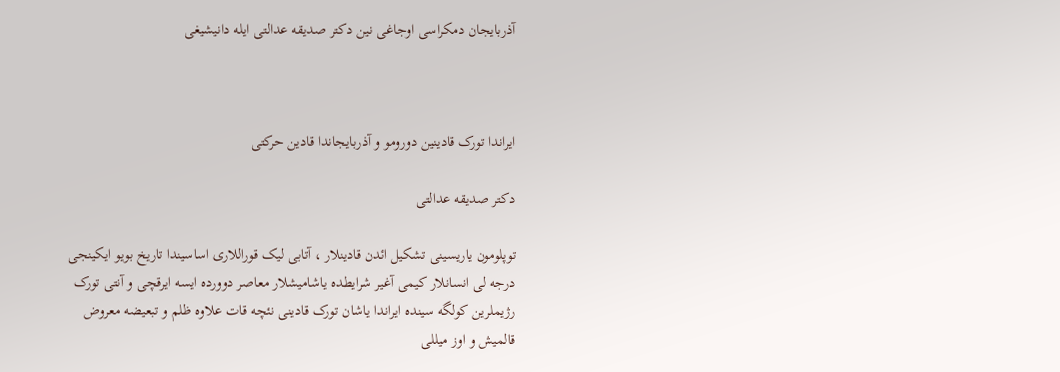آذربایجان دمکراسی اوجاغی نین دکتر صدیقه عدالتی ایله دانیشیغی



ایراندا تورک قادینین دورومو و آذربایجاندا قادین حرکتی

دکتر صدیقه عدالتی

توپلومون یاریسینی تشکیل ائدن قادینلار ، آتابی لیک قوراللاری اساسیندا تاریخ بویو ایکینجی درجه لی انسانلار کیمی آغیر شرایطده یاشامیشلار معاصر دوورده ایسه ایرقچی و آنتی تورک رژیملرین کولگه سینده ایراندا یاشان تورک قادینی نئچه قات علاوه ظلم و تبعیضه معروض قالمیش و اوز میللی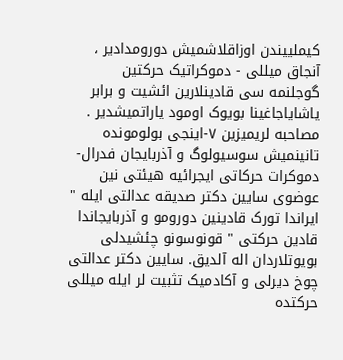کیملییندن اوزاقلاشمیش دورومدادیر ، آنجاق میللی - دموکراتیک حرکتین گوجلنمه سی قادینلارین ائشیت و برابر یاشایاجاغینا بویوک اومود یاراتمیشدیر . مصاحبه لریمیزین ۷-اینجی بولومونده تانینمیش سوسیولوگ و آذربایجان فدرال-دموکرات حرکاتی ایجرائیه هیئتی نین عوضوی سایین دکتر صدیقه عدالتی ایله " ایراندا تورک قادینین دورومو و آذربایجاندا قادین حرکتی " قونوسونو چئشیدلی بویوتلاردان اله آلدیق. سایین دکتر عدالتی چوخ دیرلی و آکادمیک تثبیت لر ایله میللی حرکتده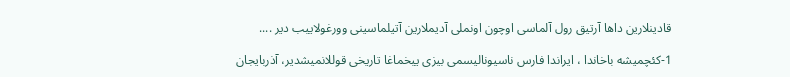قادینلارین داها آرتیق رول آلماسی اوچون اونملی آدیملارین آتیلماسینی وورغولاییب دیر ....

1-کئچمیشه باخاندا ، ایراندا فارس ناسیونالیسمی بیزی ییخماغا تاریخی قوللانمیشدیر، آذربایجان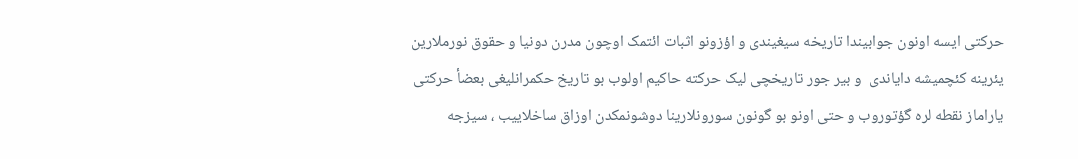حرکتی ایسه اونون جوابیندا تاریخه سیغیندی و اؤزونو اثبات ائتمک اوچون مدرن دونیا و حقوق نورملارین یئرینه کئچمیشه دایاندی  و بیر جور تاریخچی لیک حرکته حاکیم اولوب بو تاریخ حکمرانلیغی بعضأ حرکتی یاراماز نقطه لره گؤتوروب و حتی اونو بو گونون سورونلارینا دوشونمکدن اوزاق ساخلاییب ، سیزجه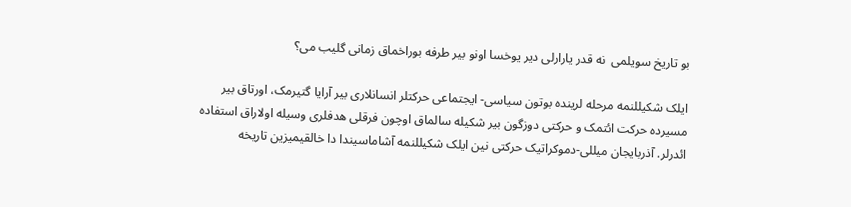بو تاریخ سویلمی  نه قدر یارارلی دیر یوخسا اونو بیر طرفه بوراخماق زمانی گلیب می؟

ایلک شکیللنمه مرحله لرینده بوتون سیاسی- ایجتماعی حرکتلر انسانلاری بیر آرایا گتیرمک، اورتاق بیر  مسیرده حرکت ائتمک و حرکتی دوزگون بیر شکیله سالماق اوچون فرقلی هدفلری وسیله اولاراق استفاده ائدرلر. آذربایجان میللی-دموکراتیک حرکتی نین ایلک شکیللنمه آشاماسیندا دا خالقیمیزین تاریخه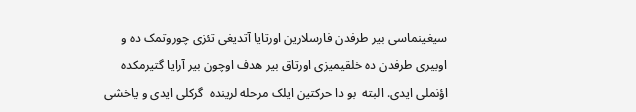سیغینماسی بیر طرفدن فارسلارین اورتایا آتدیغی تئزی چوروتمک ده و اوبیری طرفدن ده خلقیمیزی اورتاق بیر هدف اوچون بیر آرایا گتیرمکده اؤنملی ایدی. البته  بو دا حرکتین ایلک مرحله لرینده  گرکلی ایدی و یاخشی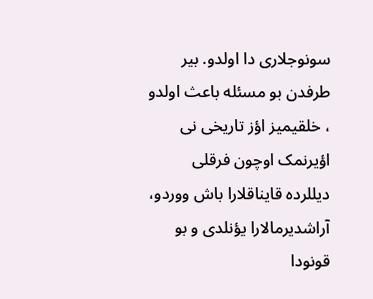سونوجلاری دا اولدو. بیر طرفدن بو مسئله باعث اولدو ، خلقیمیز اؤز تاریخی نی اؤیرنمک اوچون فرقلی دیللرده قایناقلارا باش ووردو، آراشدیرمالارا یؤنلدی و بو قونودا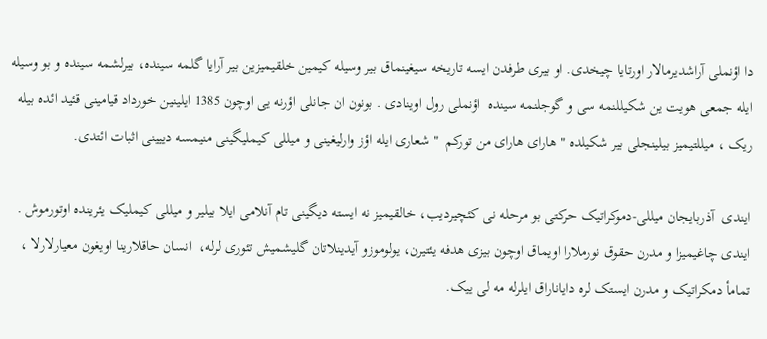دا اؤنملی آراشدیرمالار اورتایا چیخدی. او بیری طرفدن ایسه تاریخه سیغینماق بیر وسیله کیمین خلقیمیزین بیر آرایا گلمه سینده، بیرلشمه سینده و بو وسیله ایله جمعی هویت ین شکیللنمه سی و گوجلنمه سینده  اؤنملی رول اوینادی . بونون ان جانلی اؤرنه یی اوچون 1385 ایلینین خورداد قیامینی قئید ائده بیله ریک ، میللتیمیز بیلینجلی بیر شکیلده " هارای هارای من تورکم  " شعاری ایله اؤز وارلیغینی و میللی کیملیگینی منیمسه دییینی اثبات ائتدی.

ایندی  آذربایجان میللی-دموکراتیک حرکتی بو مرحله نی کئچیردیب، خالقیمیز نه ایسته دیگینی تام آنلامی ایلا بیلیر و میللی کیملیک یئرینده اوتورموش . ایندی چاغیمیزا و مدرن حقوق نورملارا اویماق اوچون بیزی هدفه یئتیرن، یولوموزو آیدینلاتان گلیشمیش تئوری لرله،  انسان حاقلارینا اویغون معیارلارلا ، تمامأ دمکراتیک و مدرن ایستک لره دایاناراق ایلرله مه لی ییک.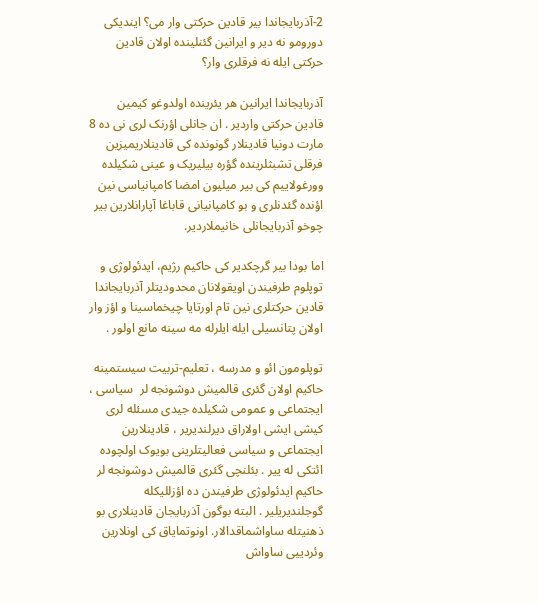2-آذربایجاندا بیر قادین حرکتی وار می؟ ایندیکی دورومو نه دیر و ایرانین گئنلینده اولان قادین حرکتی ایله نه فرقلری وار؟

آذربایجاندا ایرانین هر یئرینده اولدوغو کیمین قادین حرکتی واردیر . ان جانلی اؤرنک لری نی ده 8 مارت دونیا قادینلار گونونده کی قادینلاریمیزین فرقلی تشبثلرینده گؤره بیلیریک و عینی شکیلده وورغولاییم کی بیر میلیون امضا کامپانیاسی نین اؤنده گئدنلری و بو کامپانیانی قاباغا آپارانلارین بیر چوخو آذربایجانلی خانیملاردیر.

اما بودا بیر گرچکدیر کی حاکیم رژیم، ایدئولوژی و توپلوم طرفیندن اویقولانان محدودیتلر آذربایجاندا قادین حرکتلری نین تام اورتایا چیخماسینا و اؤز وار اولان پتانسیلی ایله ایلرله مه سینه مانع اولور .

توپلومون ائو و مدرسه ، تعلیم-تربیت سیستمینه حاکیم اولان گئری قالمیش دوشونجه لر  سیاسی ، ایجتماعی و عمومی شکیلده جیدی مسئله لری کیشی ایشی اولاراق دیرلندیریر ، قادینلارین ایجتماعی و سیاسی فعالیتلرینی بویوک اولچوده ائتکی له ییر . بئلنچی گئری قالمیش دوشونجه لر حاکیم ایدئولوژی طرفیندن ده اؤزللیکله گوجلندیریلیر . البته بوگون آذربایجان قادینلاری بو ذهنیتله ساواشماقدالار. اونوتمایاق کی اونلارین وئردییی ساواش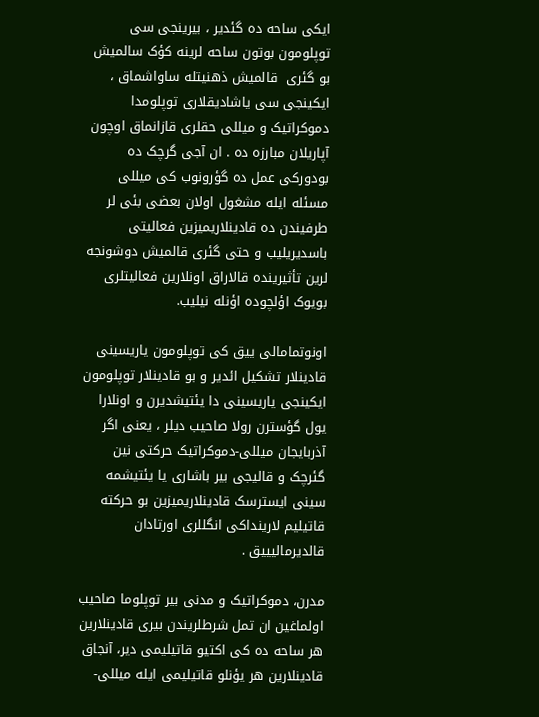ایکی ساحه ده گئدیر ، بیرینجی سی توپلومون بوتون ساحه لرینه کؤک سالمیش بو گئری  قالمیش ذهنیتله ساواشماق ، ایکینجی سی یاشادیقلاری توپلومدا دموکراتیک و میللی حقلری قازانماق اوچون آپاریلان مبارزه ده . ان آجی گرچک ده بودورکی عمل ده گؤرونوب کی میللی مسئله ایله مشغول اولان بعضی بئی لر طرفیندن ده قادینلاریمیزین فعالیتی باسدیریلیب و حتی گئری قالمیش دوشونجه لرین تأثیرینده قالاراق اونلارین فعالیتلری بویوک اؤلچوده اؤنله نیلیب.

اونوتمامالی ییق کی توپلومون یاریسینی قادینلار تشکیل ائدیر و بو قادینلار توپلومون ایکینجی یاریسینی دا یئتیشدیرن و اونلارا یول گؤسترن رولا صاحیب دیلر ، یعنی اگر آذربایجان میللی-دموکراتیک حرکتی نین گئرچک و قالیجی بیر باشاری یا یئتیشمه سینی ایسترسک قادینلاریمیزین بو حرکته  قاتیلیم لارینداکی انگللری اورتادان قالدیرمالیییق .

مدرن، دموکراتیک و مدنی بیر توپلوما صاحیب اولماغین ان تمل شرطلریندن بیری قادینلارین هر ساحه ده کی اکتیو قاتیلیمی دیر، آنجاق قادینلارین هر یؤنلو قاتیلیمی ایله میللی-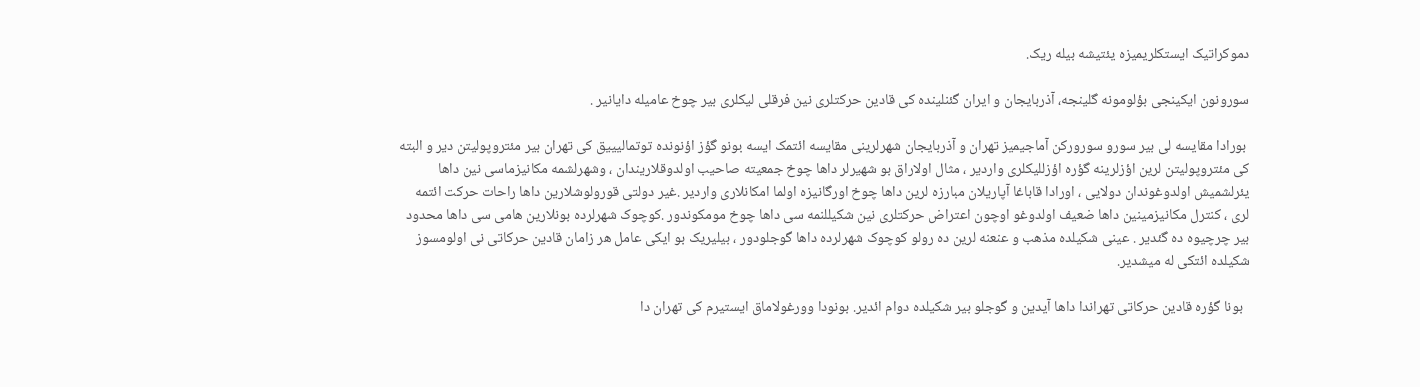دموکراتیک ایستکلریمیزه یئتیشه بیله ریک.

سورونون ایکینجی بؤلومونه گلینجه، آذربایجان و ایران گئنلینده کی قادین حرکتلری نین فرقلی لیکلری بیر چوخ عامیله دایانیر .

 بورادا مقایسه لی بیر سورو سورورکن آماجیمیز تهران و آذربایجان شهرلرینی مقایسه ائتمک ایسه بونو گؤز اؤنونده توتمالیییق کی تهران بیر مئتروپولیتن دیر و البته کی مئتروپولیتن لرین اؤزلرینه گؤره اؤزللیکلری واردیر ، مثال اولاراق بو شهیرلر داها چوخ جمعیته صاحیب اولدوقلاریندان ، وشهرلشمه مکانیزماسی نین داها یئرلشمیش اولدوغوندان دولایی ، اورادا قاباغا آپاریلان مبارزه لرین داها چوخ اورگانیزه اولما امکانلاری واردیر .غیر دولتی قورولوشلارین داها راحات حرکت ائتمه لری ، کنترل مکانیزمینین داها ضعیف اولدوغو اوچون اعتراض حرکتلری نین شکیللنمه سی داها چوخ مومکوندور .کوچوک شهرلرده بونلارین هامی سی داها محدود بیر چرچیوه ده گئدیر . عینی شکیلده مذهب و عنعنه لرین ده رولو کوچوک شهرلرده داها گوجلودور ، بیلیریک بو ایکی عامل هر زامان قادین حرکاتی نی اولومسوز شکیلده ائتکی له میشدیر.

  بونا گؤره قادین حرکاتی تهراندا داها آیدین و گوجلو بیر شکیلده دوام ائدیر. بونودا وورغولاماق ایستیرم کی تهران دا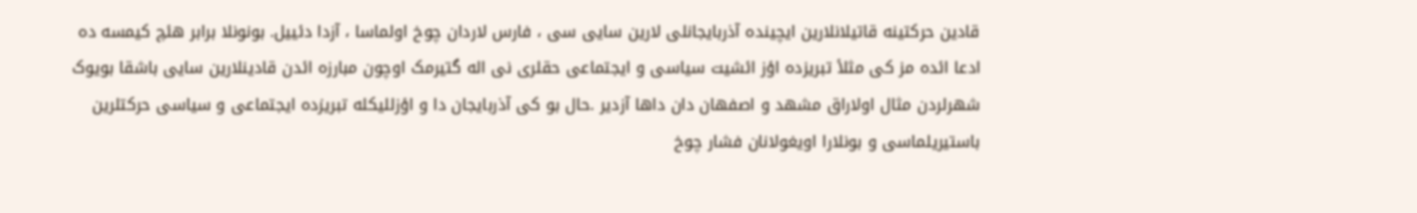قادین حرکتینه قاتیلانلارین ایچینده آذربایجانلی لارین سایی سی ، فارس لاردان چوخ اولماسا ، آزدا دئییل. بونونلا برابر هئچ کیمسه ده ادعا ائده مز کی مثلأ تبریزده اؤز ائشیت سیاسی و ایجتماعی حقلری نی اله گتیرمک اوچون مبارزه ائدن قادینلارین سایی باشقا بویوک شهرلردن مثال اولاراق مشهد و اصفهان دان داها آزدیر .حال بو کی آذربایجان دا و اؤزللیکله تبریزده ایجتماعی و سیاسی حرکتلرین باستیریلماسی و بونلارا اویغولانان فشار چوخ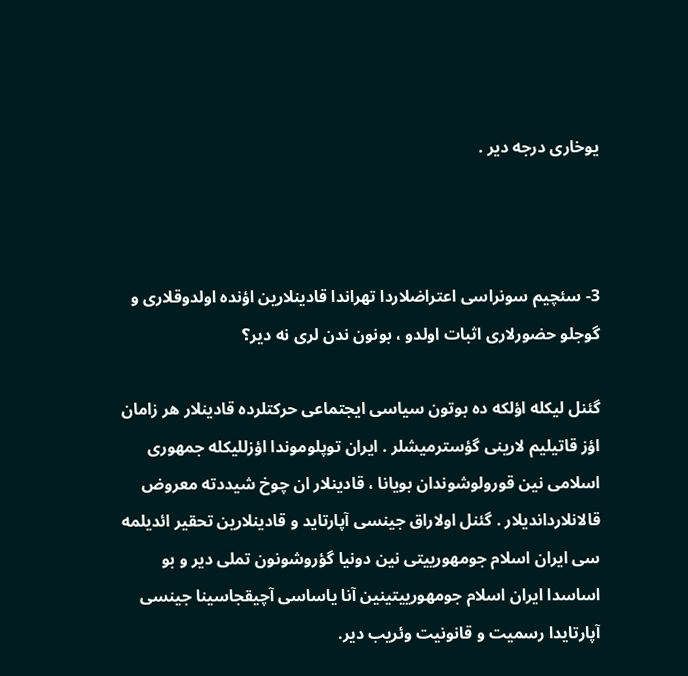یوخاری درجه دیر .



3- سئچیم سونراسی اعتراضلاردا تهراندا قادینلارین اؤنده اولدوقلاری و گوجلو حضورلاری اثبات اولدو ، بونون ندن لری نه دیر؟

گئنل لیکله اؤلکه ده بوتون سیاسی ایجتماعی حرکتلرده قادینلار هر زامان اؤز قاتیلیم لارینی گؤسترمیشلر . ایران توپلوموندا اؤزللیکله جمهوری اسلامی نین قورولوشوندان بویانا ، قادینلار ان چوخ شیددته معروض قالانلارداندیلار . گئنل اولاراق جينسى آپارتايد و قادينلارين تحقير ائديلمه سى ایران اسلام جومهوریيتی نین دونيا گؤروشونون تملی دیر و بو اساسدا ایران اسلام جومهورییتینین آنا یاساسی آچیقجاسینا جینسی آپارتایدا رسمیت و قانونیت وئریب دیر.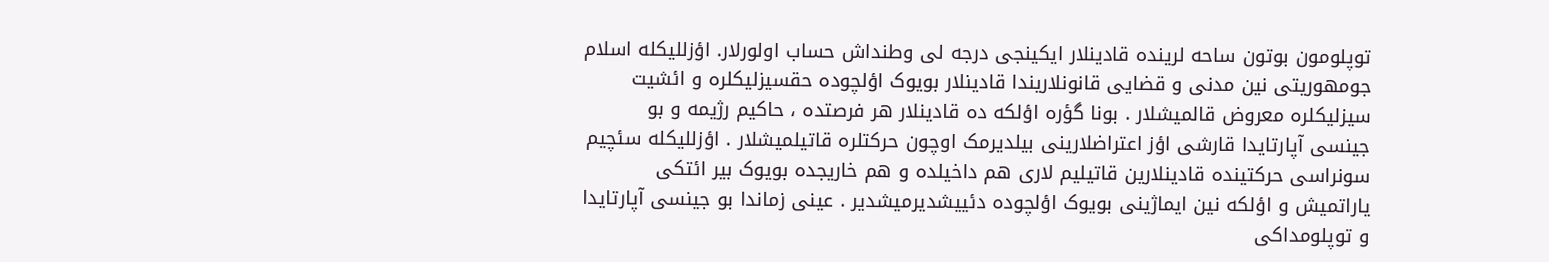توپلومون بوتون ساحه لرینده قادینلار ایکینجی درجه لی وطنداش حساب اولورلار. اؤزللیکله اسلام جومهوریتی نین مدنی و قضایی قانونلاریندا قادینلار بویوک اؤلچوده حقسیزلیکلره و ائشیت سیزلیکلره معروض قالمیشلار . بونا گؤره اؤلکه ده قادینلار هر فرصتده ، حاکیم رژیمه و بو جینسی آپارتایدا قارشی اؤز اعتراضلارینی بیلدیرمک اوچون حرکتلره قاتیلمیشلار . اؤزللیکله سئچیم سونراسی حرکتینده قادینلارین قاتیلیم لاری هم داخیلده و هم خاریجده بویوک بیر ائتکی یاراتمیش و اؤلکه نین ایماژینی بویوک اؤلچوده دئییشدیرمیشدیر . عینی زماندا بو جینسی آپارتایدا و توپلومداکی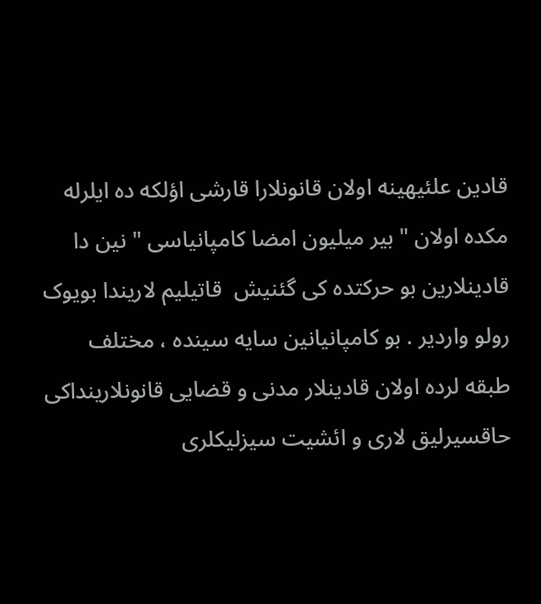قادین علئیهینه اولان قانونلارا قارشی اؤلکه ده ایلرله مکده اولان " بیر میلیون امضا کامپانیاسی " نین دا قادینلارین بو حرکتده کی گئنیش  قاتیلیم لاریندا بویوک رولو واردیر . بو کامپانیانین سایه سینده ، مختلف طبقه لرده اولان قادینلار مدنی و قضایی قانونلارینداکی حاقسیرلیق لاری و ائشیت سیزلیکلری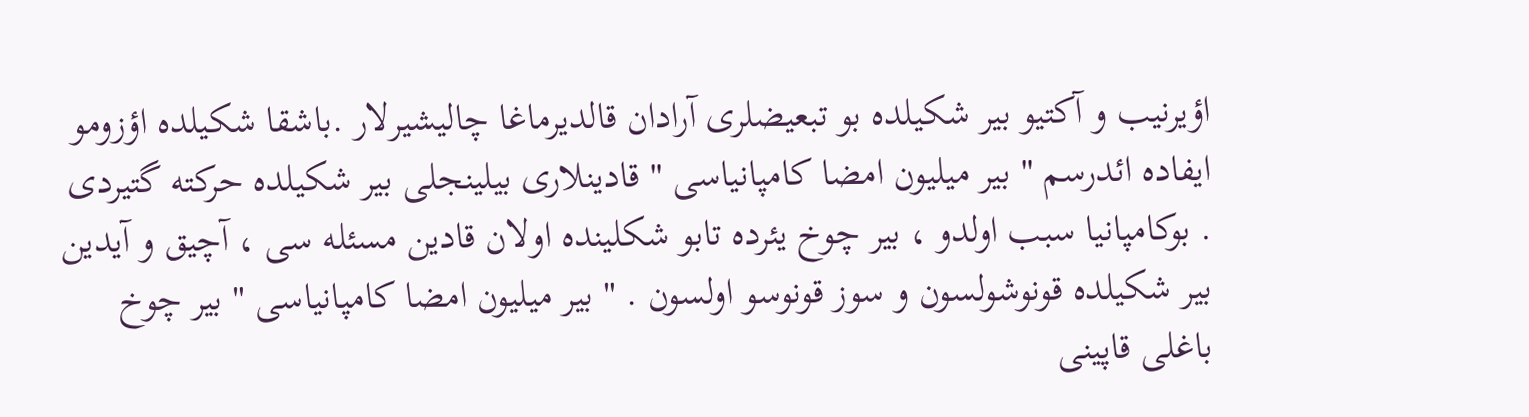اؤیرنیب و آکتیو بیر شکیلده بو تبعیضلری آرادان قالدیرماغا چالیشیرلار .باشقا شکیلده اؤزومو ایفاده ائدرسم " بیر میلیون امضا کامپانیاسی " قادینلاری بیلینجلی بیر شکیلده حرکته گتیردی . بوکامپانیا سبب اولدو ، بیر چوخ یئرده تابو شکلینده اولان قادین مسئله سی ، آچیق و آیدین بیر شکیلده قونوشولسون و سوز قونوسو اولسون . " بیر میلیون امضا کامپانیاسی " بیر چوخ باغلی قاپینی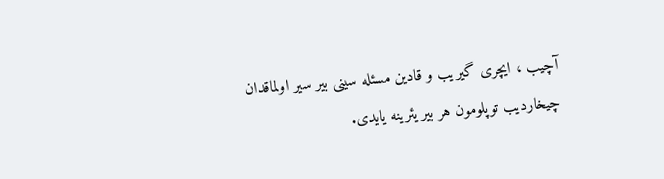آچیب ، ایچری گیریب و قادین مسئله سینی بیر سیر اولماقدان چیخاردیب توپلومون هر بیر یئرینه یایدی.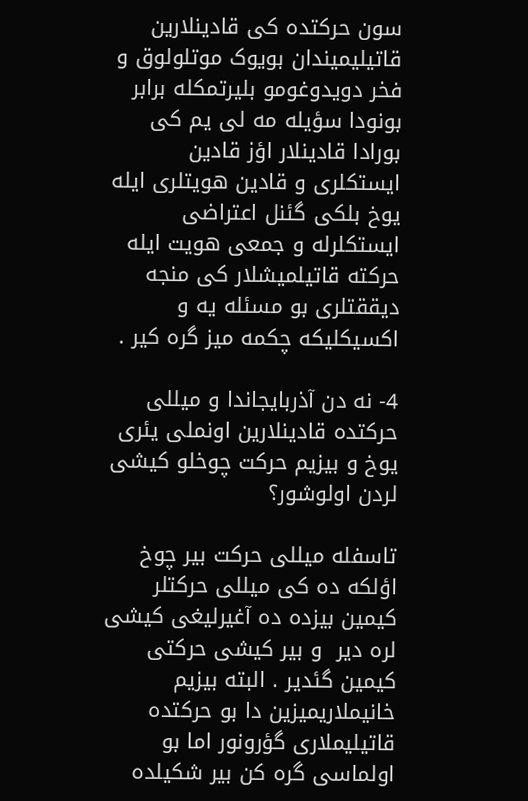سون حرکتده کی قادینلارین قاتیلیمیندان بویوک موتلولوق و فخر دویدوغومو بلیرتمکله برابر بونودا سؤیله مه لی یم کی بورادا قادینلار اؤز قادین ایستکلری و قادین هویتلری ایله یوخ بلکی گئنل اعتراضی ایستکلرله و جمعی هویت ایله حرکته قاتیلمیشلار کی منجه دیققتلری بو مسئله یه و اکسیکلیکه چکمه میز گره کیر .

4- نه دن آذربایجاندا و میللی حرکتده قادینلارین اونملی یئری یوخ و بیزیم حرکت چوخلو کیشی لردن اولوشور؟

تاسفله میللی حرکت بیر چوخ اؤلکه ده کی میللی حرکتلر کیمین بیزده ده آغیرلیغی کیشی لره دیر  و بیر کیشی حرکتی کیمین گئدیر . البته بیزیم خانیملاریمیزین دا بو حرکتده قاتیلیملاری گؤرونور اما بو اولماسی گره کن بیر شکیلده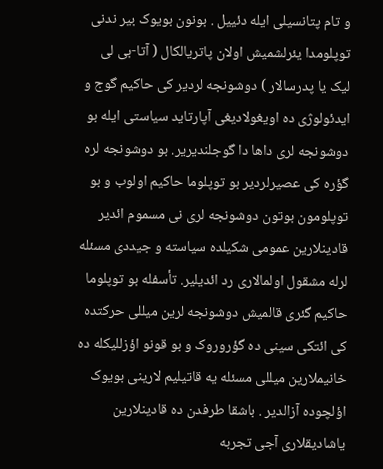و تام پتانسیلی ایله دئییل . بونون بویوک بیر ندنی  توپلومدا یئرلشمیش اولان پاتریالکال ( آتا-بی لی لیک یا پدرسالار ) دوشونجه لردیر کی حاکیم گوج و ایدئولوژی ده اویغولادیغی آپارتاید سیاستی ایله بو  دوشونجه لری داها دا گوجلندیریر. بو دوشونجه لره گؤره کی عصیرلردیر بو توپلوما حاکیم اولوب و بو توپلومون بوتون دوشونجه لری نی مسموم ائدیر قادینلارین عمومی شکیلده سیاسته و جیددی مسئله لرله مشقول اولمالاری رد ائدیلیر. تأسفله بو توپلوما حاکیم گئری قالمیش دوشونجه لرین میللی حرکتده کی ائتکی سینی ده گؤروروک و بو قونو اؤزللیکله ده خانیملارین میللی مسئله یه قاتیلیم لارینی بویوک اؤلچوده آزالدیر . باشقا طرفدن ده قادینلارین یاشادیقلاری آجی تجربه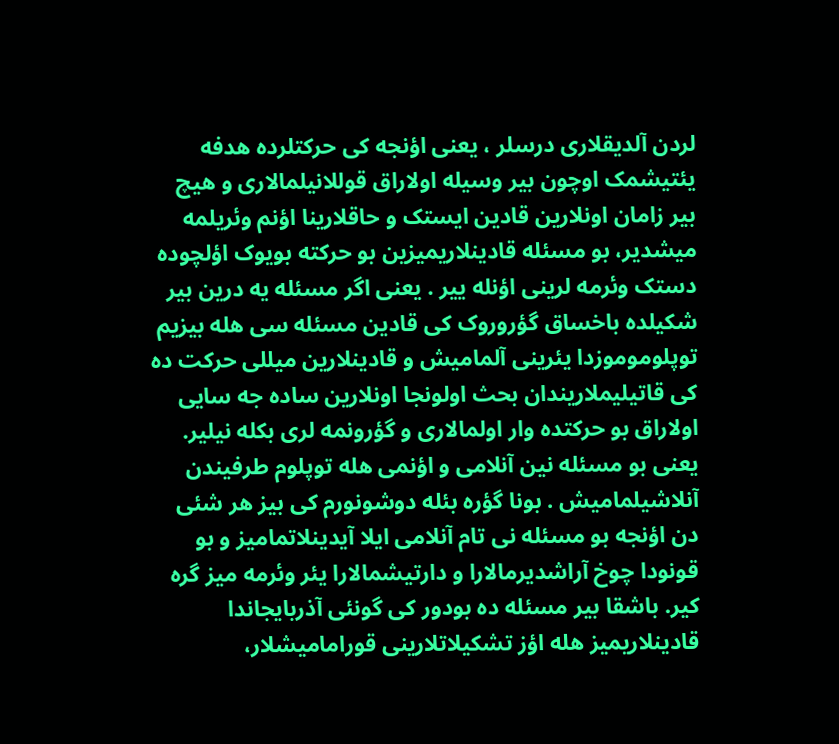لردن آلدیقلاری درسلر ، یعنی اؤنجه کی حرکتلرده هدفه یئتیشمک اوچون بیر وسیله اولاراق قوللانیلمالاری و هیچ بیر زامان اونلارین قادین ایستک و حاقلارینا اؤنم وئریلمه میشدیر، بو مسئله قادینلاریمیزین بو حرکته بویوک اؤلچوده دستک وئرمه لرینی اؤنله ییر . یعنی اگر مسئله یه درین بیر شکیلده باخساق گؤروروک کی قادین مسئله سی هله بیزیم توپلوموموزدا یئرینی آلمامیش و قادینلارین میللی حرکت ده کی قاتیلیملاریندان بحث اولونجا اونلارین ساده جه سایی اولاراق بو حرکتده وار اولمالاری و گؤرونمه لری بکله نیلیر. یعنی بو مسئله نین آنلامی و اؤنمی هله توپلوم طرفیندن آنلاشیلمامیش . بونا گؤره بئله دوشونورم کی بیز هر شئی دن اؤنجه بو مسئله نی تام آنلامی ایلا آیدینلاتمامیز و بو قونودا چوخ آراشدیرمالارا و دارتیشمالارا یئر وئرمه میز گره کیر. باشقا بیر مسئله ده بودور کی گونئی آذربایجاندا  قادینلاریمیز هله اؤز تشکیلاتلارینی قورامامیشلار،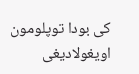کی بودا توپلومون اویغولادیغی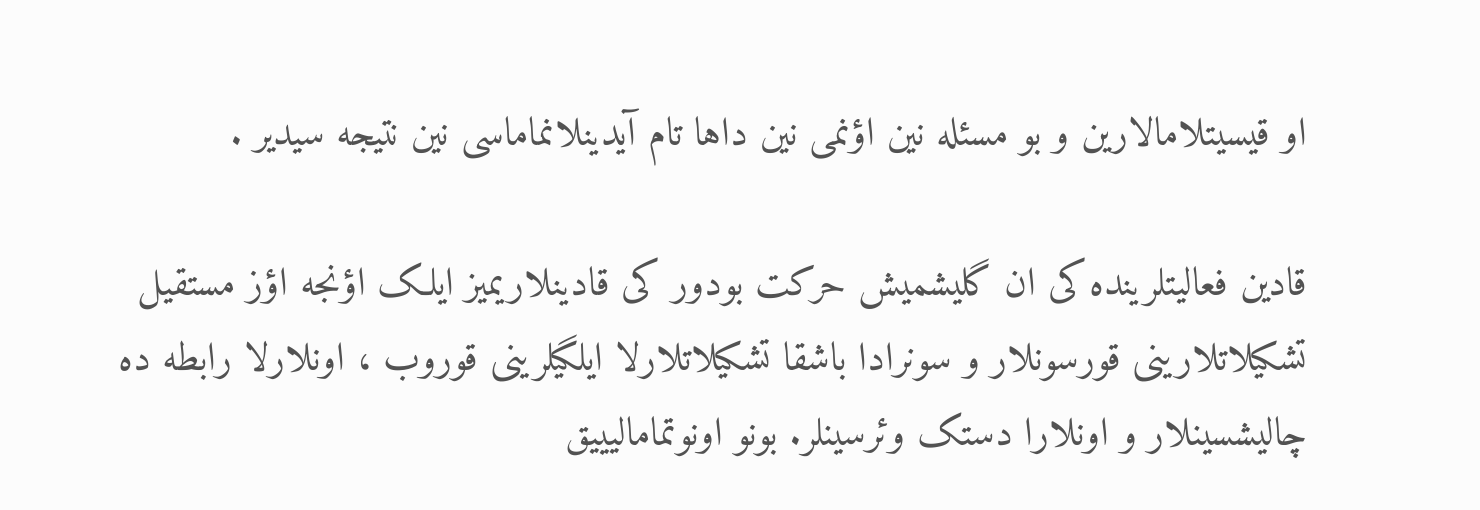او قیسیتلامالارین و بو مسئله نین اؤنمی نین داها تام آیدینلانماماسی نین نتیجه سیدیر .

قادین فعالیتلرینده کی ان گلیشمیش حرکت بودور کی قادینلاریمیز ایلک اؤنجه اؤز مستقیل تشکیلاتلارینی قورسونلار و سونرادا باشقا تشکیلاتلارلا ایلگیلرینی قوروب ، اونلارلا رابطه ده چالیشسینلار و اونلارا دستک وئرسینلر. بونو اونوتمامالیییق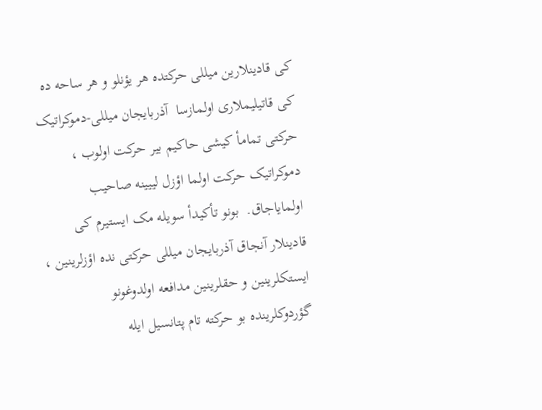کی قادینلارین میللی حرکتده هر یؤنلو و هر ساحه ده کی قاتیلیملاری اولمازسا  آذربایجان میللی-دموکراتیک حرکتی تمامأ کیشی حاکیم بیر حرکت اولوب ، دموکراتیک حرکت اولما اؤزل لییینه صاحیب اولمایاجاق.  بونو تأکیدأ سویله مک ایستیرم کی قادینلار آنجاق آذربایجان میللی حرکتی نده اؤزلرینین ، ایستکلرینین و حقلرینین مدافعه اولدوغونو  گؤردوکلرینده بو حرکته تام پتانسیل ایله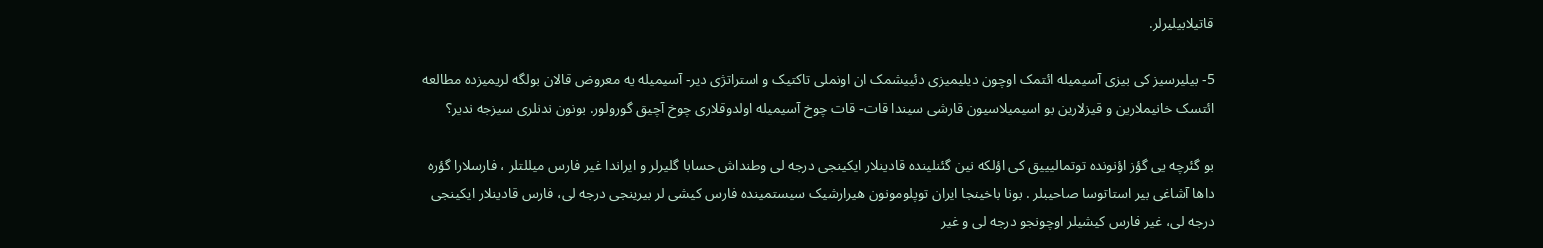قاتیلابیلیرلر.

5- بیلیرسیز کی بیزی آسیمیله ائتمک اوچون دیلیمیزی دئییشمک ان اونملی تاکتیک و استراتژی دیر- آسیمیله یه معروض قالان بولگه لریمیزده مطالعه ائتسک خانیملارین و قیزلارین بو اسیمیلاسیون قارشی سیندا قات- قات چوخ آسیمیله اولدوقلاری چوخ آچیق گورولور. بونون ندنلری سیزجه ندیر؟

بو گئرچه یی گؤز اؤنونده توتمالیییق کی اؤلکه نین گئنلینده قادینلار ایکینجی درجه لی وطنداش حسابا گلیرلر و ایراندا غیر فارس میللتلر ، فارسلارا گؤره داها آشاغی بیر استاتوسا صاحیبلر . بونا باخینجا ایران توپلومونون هیرارشیک سیستمینده فارس کیشی لر بیرینجی درجه لی، فارس قادینلار ایکینجی درجه لی، غیر فارس کیشیلر اوچونجو درجه لی و غیر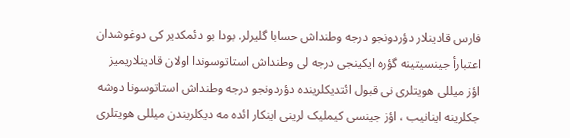فارس قادینلار دؤردونجو درجه وطنداش حسابا گلیرلر. بودا بو دئمکدیر کی دوغوشدان اعتبارأ جینسیتینه گؤره ایکینجی درجه لی وطنداش استاتوسوندا اولان قادینلاریمیز اؤز میللی هویتلری نی قبول ائتدیکلرینده دؤردونجو درجه وطنداش استاتوسونا دوشه جکلرینه اینانیب ، اؤز جینسی کیملیک لرینی اینکار ائده مه دیکلریندن میللی هویتلری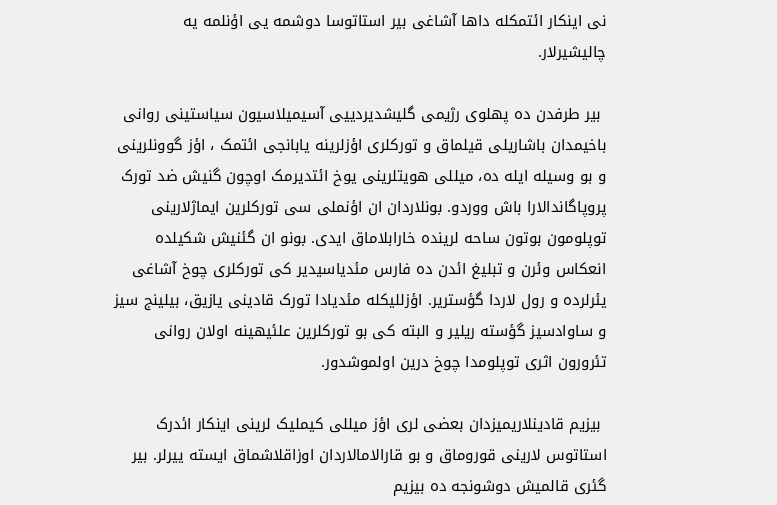نی اینکار ائتمکله داها آشاغی بیر استاتوسا دوشمه یی اؤنلمه یه چالیشیرلار.

 بیر طرفدن ده پهلوی رژیمی گلیشدیردییی آسیمیلاسیون سیاستینی روانی باخیمدان باشاریلی قیلماق و تورکلری اؤزلرینه یابانجی ائتمک ، اؤز گوونلرینی و بو وسیله ایله ده، میللی هویتلرینی یوخ ائتدیرمک اوچون گنیش ضد تورک پروپاگاندالارا باش ووردو. بونلاردان ان اؤنملی سی تورکلرین ایماژلارینی توپلومون بوتون ساحه لرینده خارابلاماق ایدی. بونو ان گئنیش شکیلده انعکاس وئرن و تبلیغ ائدن ده فارس مئدیاسیدیر کی تورکلری چوخ آشاغی یئرلرده و رول لاردا گؤستریر. اؤزللیکله مئدیادا تورک قادینی یازیق، بیلینج سیز و ساوادسیز گؤسته ریلیر و البته کی بو تورکلرین علئیهینه اولان روانی تئرورون اثری توپلومدا چوخ درین اولموشدور.

 بیزیم قادینلاریمیزدان بعضی لری اؤز میللی کیملیک لرینی اینکار ائدرک استاتوس لارینی قوروماق و بو قارالامالاردان اوزاقلاشماق ایسته ییرلر. بیر گئری قالمیش دوشونجه ده بیزیم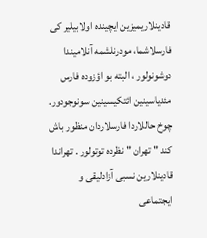قادینلاریمیزین ایچینده اولابیلیر کی فارسلاشما، مودرنلشمه آنلامیندا دوشونولور ، البته بو اؤزوده فارس مئدیاسینین ائتکیسینین سونوجودور. چوخ حاللاردا فارسلاردان منظور باش کند " تهران " نظرده توتولور . تهراندا قادینلارین نسبی آزادلیقی و ایجتماعی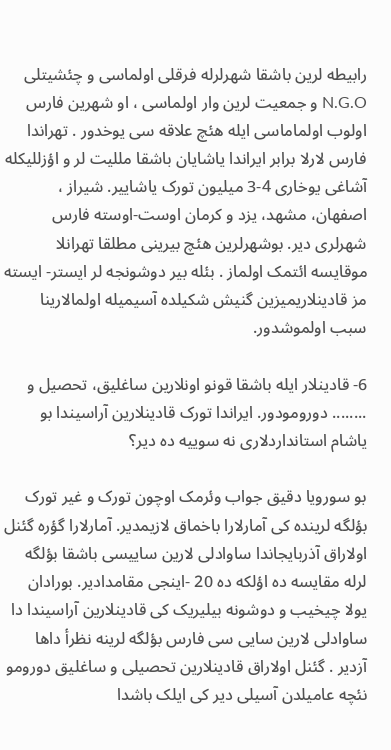رابیطه لرین باشقا شهرلرله فرقلی اولماسی و چئشیتلی N.G.O و جمعیت لرین وار اولماسی ، او شهرین فارس اولوب اولماماسی ایله هئچ علاقه سی یوخدور . تهراندا فارس لارلا برابر ایراندا یاشایان باشقا مللیت لر و اؤزللیکله آشاغی یوخاری 4-3 میلیون تورک یاشاییر. شیراز ، اصفهان، مشهد، یزد و کرمان اوست-اوسته فارس شهرلری دیر. بوشهرلرین هئچ بیرینی مطلقا تهرانلا موقایسه ائتمک اولماز . بئله بیر دوشونجه لر ایستر- ایسته مز قادینلاریمیزین گنیش شکیلده آسیمیله اولمالارینا سبب اولموشدور.

6- قادینلار ایله باشقا قونو اونلارین ساغلیق، تحصیل و ........ دورومودور. ایراندا تورک قادینلارین آراسیندا بو یاشام استانداردلاری نه سوییه ده دیر؟

بو سورویا دقیق جواب وئرمک اوچون تورک و غیر تورک بؤلگه لرینده کی آمارلارا باخماق لازیمدیر. آمارلارا گؤره گئنل اولاراق آذربایجاندا ساوادلی لارین ساییسی باشقا بؤلگه لرله مقایسه ده اؤلکه ده 20 -اینجی مقامدادیر. بورادان یولا چیخیب و دوشونه بیلیریک کی قادینلارین آراسیندا دا ساوادلی لارین سایی سی فارس بؤلگه لرینه نظرأ داها آزدیر . گئنل اولاراق قادینلارین تحصیلی و ساغلیق دورومو نئچه عامیلدن آسیلی دیر کی ایلک باشدا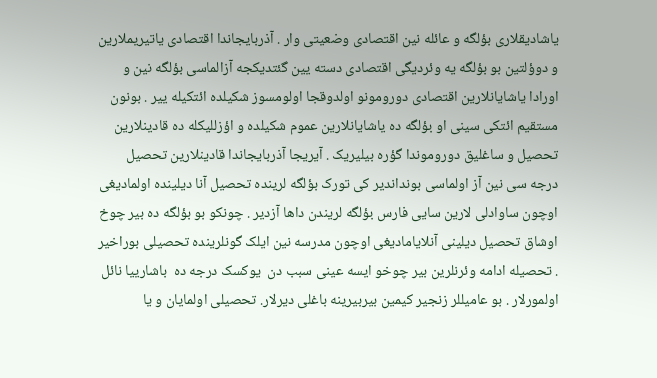یاشادیقلاری بؤلگه و عائله نین اقتصادی وضعیتی وار . آذربایجاندا اقتصادی یاتیریملارین و دوؤلتین بو بؤلگه یه وئردیگی اقتصادی دسته یین گئتدیکجه آزالماسی بؤلگه نین و اورادا یاشایانلارین اقتصادی دورومونو اولدوقجا اولومسوز شکیلده ائتکیله ییر . بونون مستقیم ائتکی سینی او بؤلگه ده یاشایانلارین عموم شکیلده و اؤزللیکله ده قادینلارین تحصیل و ساغلیق دوروموندا گؤره بیلیریک . آیریجا آذربایجاندا قادینلارین تحصیل درجه سی نین آز اولماسی بونداندیر کی تورک بؤلگه لرینده تحصیل آنا دیلینده اولمادیغی اوچون ساوادلی لارین سایی فارس بؤلگه لریندن داها آزدیر . چونکو بو بؤلگه ده بیر چوخ اوشاق تحصیل دیلینی آنلایامادیغی اوچون مدرسه نین ایلک گونلرینده تحصیلی بوراخیر . تحصیله ادامه وئرنلرین بیر چوخو ایسه عینی سبب دن  یوکسک درجه ده  باشارییا نائل اولمورلار . بو عامیللر زنجیر کیمین بیربیرینه باغلی دیرلار. تحصیلی اولمایان و یا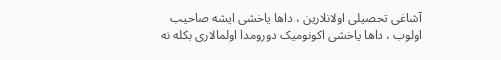آشاغی تحصیلی اولانلارین ، داها یاخشی ایشه صاحیب اولوب ، داها یاخشی اکونومیک دورومدا اولمالاری بکله نه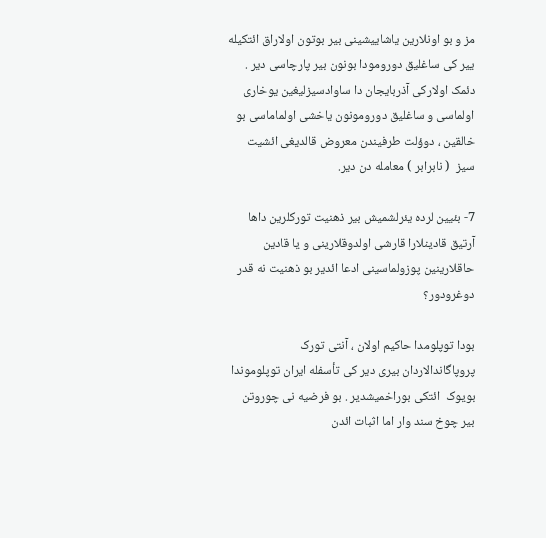مز و بو اونلارین یاشاییشینی بیر بوتون اولاراق ائتکیله ییر کی ساغلیق دورومودا بونون بیر پارچاسی دیر . دئمک اولارکی آذربایجان دا ساوادسیزلیغین یوخاری اولماسی و ساغلیق دورومونون یاخشی اولماماسی بو خالقین ، دوؤلت طرفیندن معروض قالدیغی ائشیت سیز  ( نابرابر ) معامله دن دیر.

7- بئیین لرده یئرلشمیش بیر ذهنیت تورکلرین داها آرتیق قادینلارا قارشی اولدوقلارینی و یا قادین حاقلارینین پوزولماسینی ادعا ائدیر بو ذهنیت نه قدر دوغرودور؟

بودا توپلومدا حاکیم اولان ، آنتی تورک پروپاگاندالاردان بیری دیر کی تأسفله ایران توپلوموندا بویوک  ائتکی بوراخمیشدیر . بو فرضیه نی چوروتن بیر چوخ سند وار اما اثبات ائدن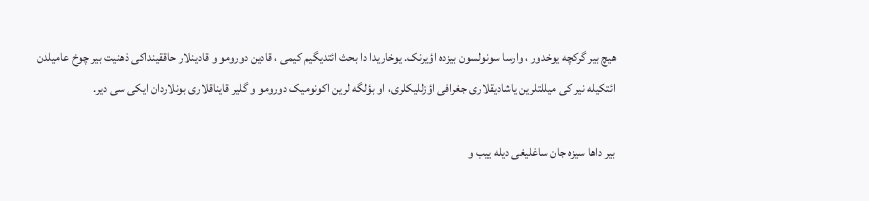هیچ بیر گرکچه یوخدور ، وارسا سونولسون بیزده اؤیرنک. یوخاریدا دا بحث ائتدیگیم کیمی ، قادین دورومو و قادینلار حاققینداکی ذهنیت بیر چوخ عامیلدن ائتکیله نیر کی میللتلرین یاشادیقلاری جغرافی اؤزللیکلری، او بؤلگه لرین اکونومیک دورومو و گلیر قایناقلاری بونلاردان ایکی سی دیر.

بیر داها سیزه جان ساغلیغی دیله ییب و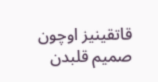قاتقینیز اوچون صمیم قلبدن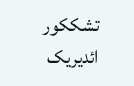تشککور ائدیریک